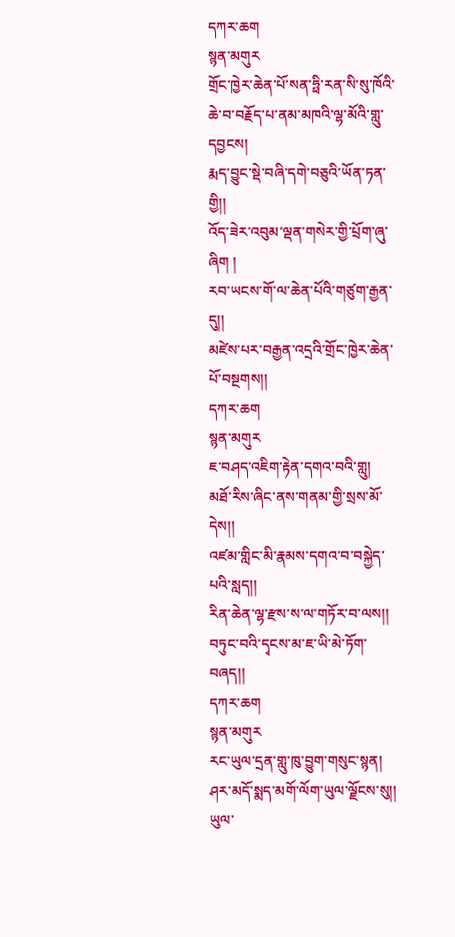དཀར་ཆག
སྙན་མགུར
གྲོང་ཁྱེར་ཆེན་པོ་སན་ཧྥི་རན་སི་སུ་ཁོའི་ཆེ་བ་བརྗོད་པ་ནམ་མཁའི་ལྷ་མོའི་གླུ་དབྱངས།
རྨད་བྱུང་སྡེ་བཞི་དགེ་བཅུའི་ཡོན་ཏན་གྱི།།
འོད་ཟེར་འབུམ་ལྡན་གསེར་གྱི་པྲོག་ཞུ་ཞིག །
རབ་ཡངས་གོ་ལ་ཆེན་པོའི་གཙུག་རྒྱན་དུ།།
མཛེས་པར་བརྒྱན་འདྲའི་གྲོང་ཁྱེར་ཆེན་པོ་བསྔགས།།
དཀར་ཆག
སྙན་མགུར
ཇ་བཤད་འཇིག་རྟེན་དགའ་བའི་གླུ།
མཐོ་རིས་ཞིང་ནས་གནམ་གྱི་སྲས་མོ་དེས།།
འཛམ་གླིང་མི་རྣམས་དགའ་བ་བསྐྱེད་པའི་སླད།།
རིན་ཆེན་ལྷ་རྫས་ས་ལ་གཏོར་བ་ལས།།
བཏུང་བའི་དྭངས་མ་ཇ་ཡི་མེ་ཏོག་བཞད།།
དཀར་ཆག
སྙན་མགུར
རང་ཡུལ་དྲན་གླུ་ཁུ་བྱུག་གསུང་སྙན།
ཤར་མདོ་སྨད་མགོ་ལོག་ཡུལ་ལྗོངས་སུ།།
ཡུལ་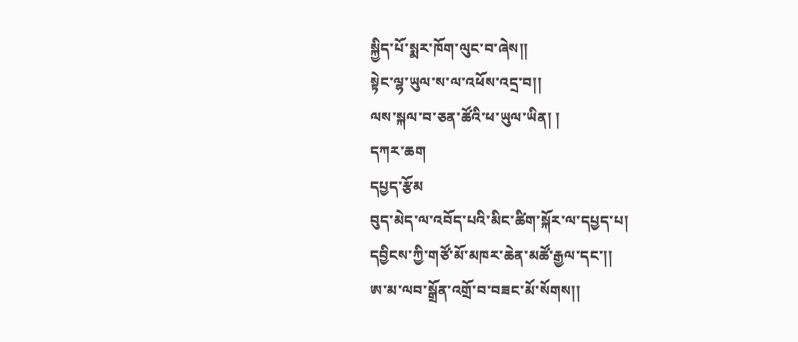སྐྱིད་པོ་སྨར་ཁོག་ལུང་བ་ཞེས།།
སྟེང་ལྷ་ཡུལ་ས་ལ་འཕོས་འདྲ་བ།།
ལས་སྐལ་བ་ཅན་ཚོའི་ཕ་ཡུལ་ཡིན། །
དཀར་ཆག
དཔྱད་རྩོམ
བུད་མེད་ལ་འབོད་པའི་མིང་ཚིག་སྐོར་ལ་དཔྱད་པ།
དབྱིངས་ཀྱི་གཙོ་མོ་མཁར་ཆེན་མཚོ་རྒྱལ་དང་།།
ཨ་མ་ལབ་སྒྲོན་འགྲོ་བ་བཟང་མོ་སོགས།།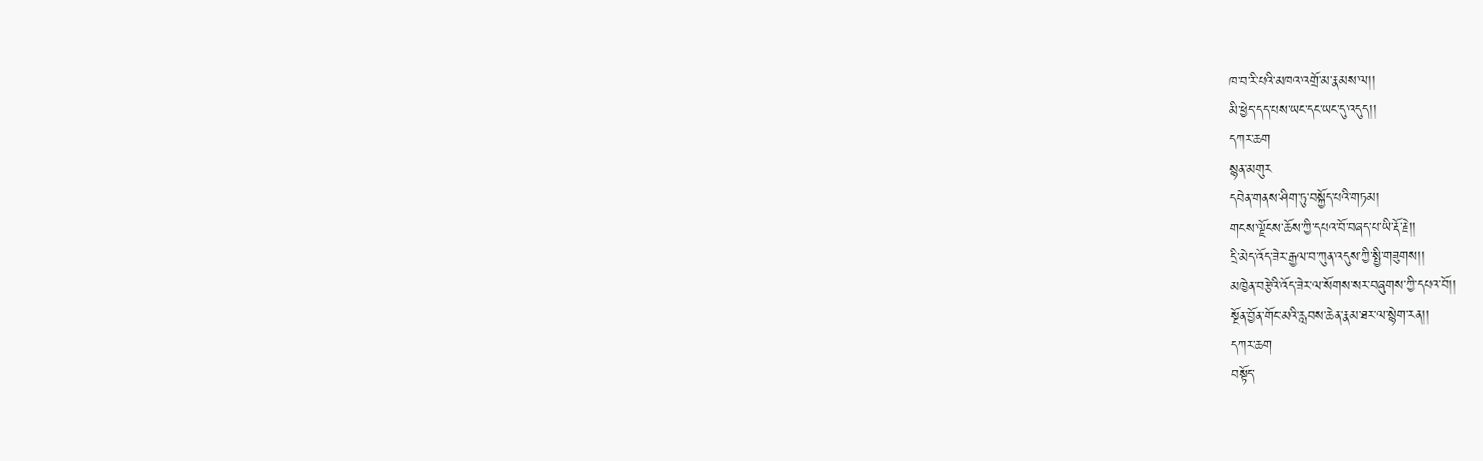ཁ་བ་རི་པའི་མཁའ་འགྲོ་མ་རྣམས་ལ།།
མི་ཕྱེད་དད་པས་ཡང་དང་ཡང་དུ་འདུད།།
དཀར་ཆག
སྙན་མགུར
དབེན་གནས་ཤིག་ཏུ་བསྐྱོད་པའི་གཏམ།
གངས་ལྗོངས་ཆོས་ཀྱི་དཔའ་བོ་བཞད་པ་ཡི་རྡོ་རྗེ།།
དྲི་མེད་འོད་ཟེར་རྒྱལ་བ་ཀུན་འདུས་ཀྱི་སྤྱི་གཟུགས།།
མཁྱེན་བརྩེའི་འོད་ཟེར་ལ་སོགས་སར་བཞུགས་ཀྱི་དཔའ་བོ།།
སྔོན་བྱོན་གོང་མའི་རླབས་ཆེན་རྣམ་ཐར་ལ་སྙེག་རན།།
དཀར་ཆག
བསྟོད་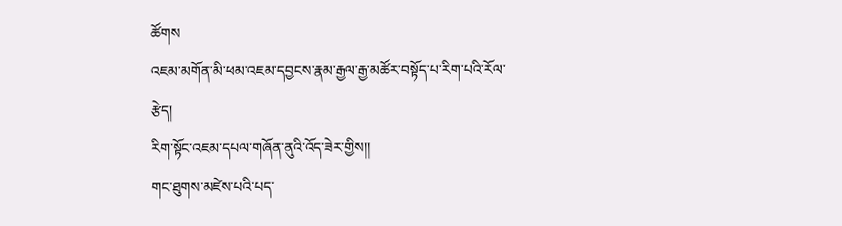ཚོགས
འཇམ་མགོན་མི་ཕམ་འཇམ་དབྱངས་རྣམ་རྒྱལ་རྒྱ་མཚོར་བསྟོད་པ་རིག་པའི་རོལ་རྩེད།
རིག་སྟོང་འཇམ་དཔལ་གཞོན་ནུའི་འོད་ཟེར་གྱིས།།
གང་ཐུགས་མཛེས་པའི་པད་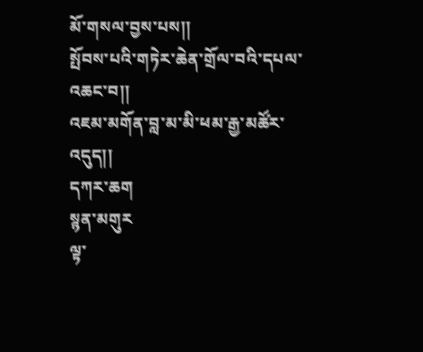མོ་གསལ་བྱས་པས།།
སྤོབས་པའི་གཏེར་ཆེན་གྲོལ་བའི་དཔལ་འཆང་བ།།
འཇམ་མགོན་བླ་མ་མི་ཕམ་རྒྱ་མཚོར་འདུད།།
དཀར་ཆག
སྙན་མགུར
ལྟ་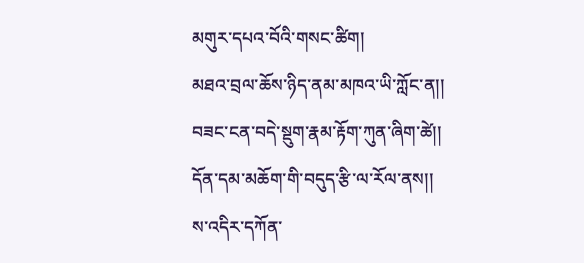མགུར་དཔའ་བོའི་གསང་ཚིག།
མཐའ་བྲལ་ཆོས་ཉིད་ནམ་མཁའ་ཡི་ཀློང་ན།།
བཟང་ངན་བདེ་སྡུག་རྣམ་རྟོག་ཀུན་ཞིག་ཚེ།།
དོན་དམ་མཆོག་གི་བདུད་རྩི་ལ་རོལ་ནས།།
ས་འདིར་དཀོན་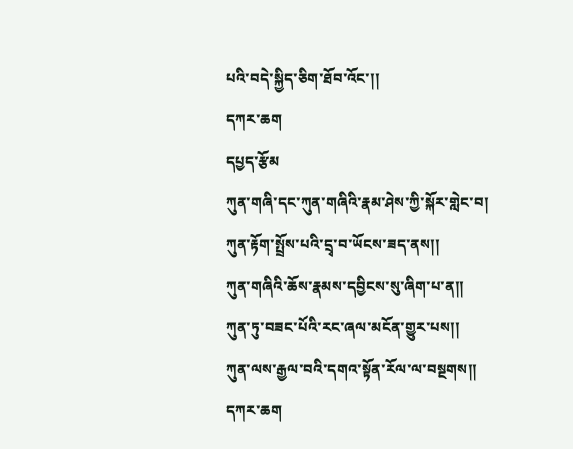པའི་བདེ་སྐྱིད་ཅིག་ཐོབ་འོང་།།
དཀར་ཆག
དཔྱད་རྩོམ
ཀུན་གཞི་དང་ཀུན་གཞིའི་རྣམ་ཤེས་ཀྱི་སྐོར་གླེང་བ།
ཀུན་རྟོག་སྤྲོས་པའི་དྲྭ་བ་ཡོངས་ཟད་ནས།།
ཀུན་གཞིའི་ཆོས་རྣམས་དབྱིངས་སུ་ཞིག་པ་ན།།
ཀུན་ཏུ་བཟང་པོའི་རང་ཞལ་མངོན་གྱུར་པས།།
ཀུན་ལས་རྒྱལ་བའི་དགའ་སྟོན་རོལ་ལ་བསྔགས།།
དཀར་ཆག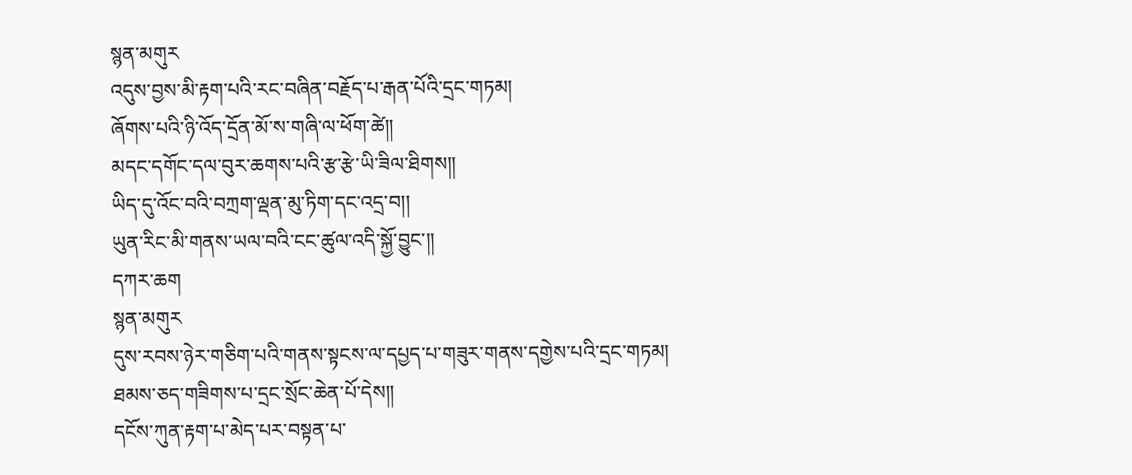སྙན་མགུར
འདུས་བྱས་མི་རྟག་པའི་རང་བཞིན་བརྗོད་པ་རྒན་པོའི་དྲང་གཏམ།
ཞོགས་པའི་ཉི་འོད་དྲོན་མོ་ས་གཞི་ལ་ཕོག་ཚེ།།
མདང་དགོང་དལ་བུར་ཆགས་པའི་རྩ་རྩེ་ཡི་ཟིལ་ཐིགས།།
ཡིད་དུ་འོང་བའི་བཀྲག་ལྡན་མུ་ཏིག་དང་འདྲ་བ།།
ཡུན་རིང་མི་གནས་ཡལ་བའི་ངང་ཚུལ་འདི་སྐྱོ་བྱུང་།།
དཀར་ཆག
སྙན་མགུར
དུས་རབས་ཉེར་གཅིག་པའི་གནས་སྟངས་ལ་དཔྱད་པ་གཟུར་གནས་དགྱེས་པའི་དྲང་གཏམ།
ཐམས་ཅད་གཟིགས་པ་དྲང་སྲོང་ཆེན་པོ་དེས།།
དངོས་ཀུན་རྟག་པ་མེད་པར་བསྟན་པ་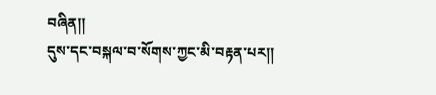བཞིན།།
དུས་དང་བསྐལ་བ་སོགས་ཀྱང་མི་བརྟན་པར།།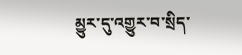མྱུར་དུ་འགྱུར་བ་སྲིད་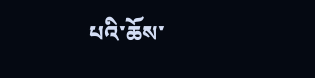པའི་ཆོས་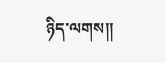ཉིད་ལགས།།